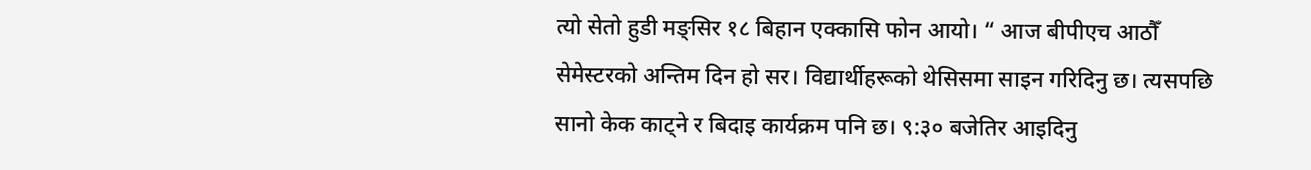त्यो सेतो हुडी मङ्सिर १८ बिहान एक्कासि फोन आयो। “ आज बीपीएच आठौँ सेमेस्टरको अन्तिम दिन हो सर। विद्यार्थीहरूको थेसिसमा साइन गरिदिनु छ। त्यसपछि सानो केक काट्ने र बिदाइ कार्यक्रम पनि छ। ९:३० बजेतिर आइदिनु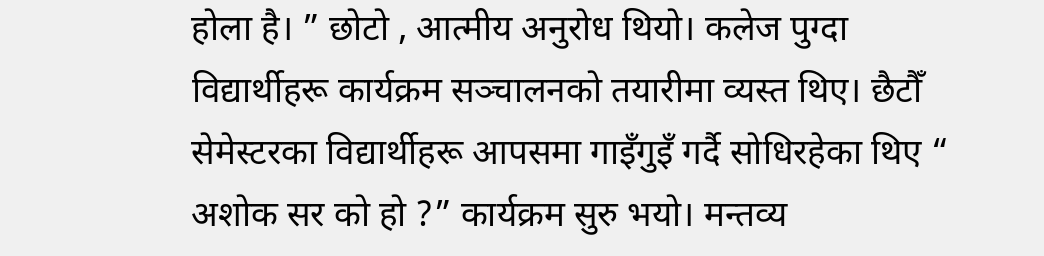होला है। ” छोटो , आत्मीय अनुरोध थियो। कलेज पुग्दा विद्यार्थीहरू कार्यक्रम सञ्चालनको तयारीमा व्यस्त थिए। छैटौँ सेमेस्टरका विद्यार्थीहरू आपसमा गाइँगुइँ गर्दै सोधिरहेका थिए “ अशोक सर को हो ?” कार्यक्रम सुरु भयो। मन्तव्य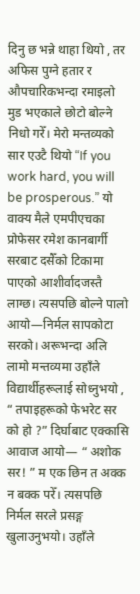दिनु छ भन्ने थाहा थियो , तर अफिस पुग्ने हतार र औपचारिकभन्दा रमाइलो मुड भएकाले छोटो बोल्ने निधो गरेँ। मेरो मन्तव्यको सार एउटै थियो “If you work hard, you will be prosperous.” यो वाक्य मैले एमपीएचका प्रोफेसर रमेश कानबार्गी सरबाट दसैँको टिकामा पाएको आशीर्वादजस्तै लाग्छ। त्यसपछि बोल्ने पालो आयो—निर्मल सापकोटा सरको। अरूभन्दा अलि लामो मन्तव्यमा उहाँले विद्यार्थीहरूलाई सोध्नुभयो , “ तपाइहरूको फेभरेट सर को हो ?” दिर्घाबाट एक्कासि आवाज आयो— “ अशोक सर! ” म एक छिन त अक्क न बक्क परेँ। त्यसपछि निर्मल सरले प्रसङ्ग खुलाउनुभयो। उहाँले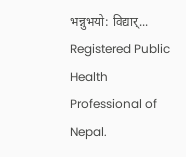भन्नुभयो: विद्यार्...
Registered Public Health Professional of Nepal.